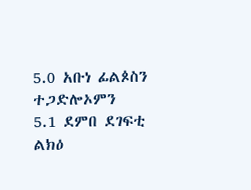5.0 አቡነ ፊልጶስን ተጋድሎኦምን
5.1 ደምበ ደገፍቲ
ልክዕ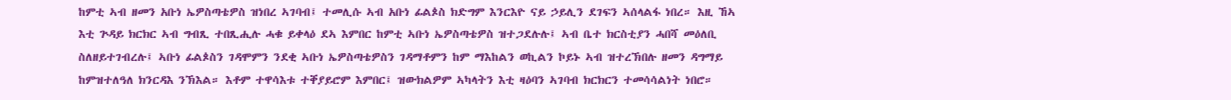ከምቲ ኣብ ዘመን አቡነ ኤዎስጣቴዎስ ዝነበረ ኣገባብ፤ ተመሊሱ ኣብ አቡነ ፊልጶስ ክድግም እንርእዮ ናይ ኃይሊን ደገፍን ኣሰላልፋ ነበረ። እዚ ኸኣ እቲ ጕዳይ ክርክር ኣብ ግብጺ ተበጺሒሉ ሓቁ ይቀላዕ ደኣ እምበር ከምቲ ኣቡነ ኤዎስጣቴዎስ ዝተጋደሉሉ፤ ኣብ ቤተ ክርስቲያን ሓበሻ መዕለቢ ስለዘይተገብረሉ፤ ኣቡነ ፊልጶስን ገዳሞምን ንደቂ ኣቡነ ኤዎስጣቴዎስን ገዳማቶምን ከም ማእከልን ወኪልን ኮይኑ ኣብ ዝተረኽበሉ ዘመን ዳግማይ ከምዝተለዓለ ክንርዳእ ንኽእል። እቶም ተዋሳእቱ ተቐያይሮም እምበር፤ ዝውክልዎም ኣካላትን እቲ ዛዕባን ኣገባብ ክርክርን ተመሳሳልነት ነበሮ።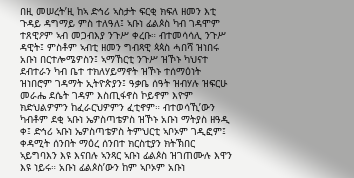በዚ መሠረት’ዚ ከኣ ድኅሪ ኣስታት ፍርቂ ክፍለ ዘመን እቲ ጉዳይ ዳግማይ ምስ ተለዓለ፤ ኣቡነ ፊልጶስ ካብ ገዳሞም ተጸዊዖም ኣብ መጋብእያ ንጉሥ ቀረቡ። ብተመሳሳሊ ንጉሥ ዳዊት፤ ምስቶም ኣብቲ ዘመን ግብጻዊ ጳጳስ ሓበሻ ዝነበሩ አቡነ በርተሎሜዎስን፤ ኣማኸርቲ ንጉሥ ዝኾኑ ካህናተ ደብተራን ካብ ቤተ ተክለሃይማኖት ዝኾኑ ተሰማዕነት ዝነበሮም ገዳማት ኢትዮጵያን፤ ዓቃቤ ሰዓት ዝብሃሉ ዝፍርሁ መራሔ ደሴት ገዳም እስጢፋኖስ ኮይኖም እዮም ክድህልዎምን ከፈራርህዎምን ፈቲኖም። ብተወሳኺ’ውን ካብቶም ደቂ ኣቡነ ኤዎስጣቴዎስ ዝኾኑ አቡነ ማትያስ ዘዓዲ ቀ፤ ድኅሪ ኣቡነ ኤዎስጣቴዎስ ትምህርቲ ኣቦኦም ገዲፎም፤ ቀዳሚት ሰንበት ማዕረ ሰንበተ ክርስቲያን ክትኽበር ኣይግባእን እዩ እናበሉ ኣንጻር ኣቡነ ፊልጶስ ዝገጠሙሉ እዋን እዩ ነይሩ። አቡነ ፊልጶስ’ውን ከም ኣቦኦም አቡነ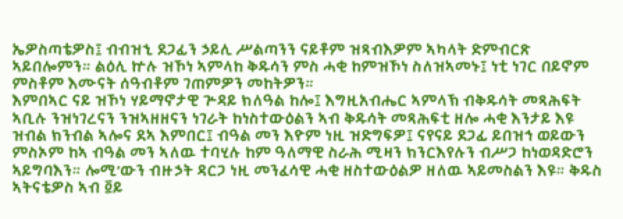ኤዎስጣቴዎስ፤ ብብዝኂ ደጋፊን ኃይሊ ሥልጣንን ናይቶም ዝጻብእዎም ኣካላት ድምብርጽ ኣይበሎምን። ልዕሊ ኵሉ ዝኾነ ኣምላከ ቅዱሳን ምስ ሓቂ ከምዝኾነ ስለዝኣመኑ፤ ነቲ ነገር በይኖም ምስቶም እሙናት ሰዓብቶም ገጠምዎን መከትዎን።
እምበኣር ናይ ዝኾነ ሃይማኖታዊ ጕዳይ ክለዓል ከሎ፤ እግዚአብሔር ኣምላኽ ብቅዱሳት መጻሕፍት ኣቢሉ ንዝነገረናን ንዝኣዘዘናን ነገራት ከነስተውዕልን ኣብ ቅዱሳት መጻሕፍቲ ዘሎ ሓቂ እንታይ እዩ ዝብል ክንብል ኣሎና ደኣ እምበር፤ ብዓል መን እዮም ነዚ ዝድግፍዎ፤ ናየናይ ደጋፊ ይበዝኅ ወይውን ምስኦም ከኣ ብዓል መን ኣለዉ ተባሂሉ ከም ዓለማዊ ስራሕ ሚዛን ክንርእየሉን ብሥጋ ከነወዳድሮን ኣይግባእን። ሎሚ’ውን ብዙኃት ዳርጋ ነዚ መንፈሳዊ ሓቂ ዘስተውዕልዎ ዘለዉ ኣይመስልን እዩ። ቅዱስ ኣትናቴዎስ ኣብ ፬ይ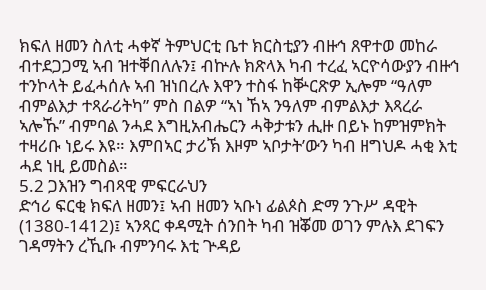ክፍለ ዘመን ስለቲ ሓቀኛ ትምህርቲ ቤተ ክርስቲያን ብዙኅ ጸዋተወ መከራ ብተደጋጋሚ ኣብ ዝተቐበለሉን፤ ብኵሉ ክጽላእ ካብ ተረፈ ኣርዮሳውያን ብዙኅ ተንኮላት ይፈሓሰሉ ኣብ ዝነበረሉ እዋን ተስፋ ከቝርጽዎ ኢሎም “ዓለም ብምልእታ ተጻራሪትካ” ምስ በልዎ “ኣነ ኸኣ ንዓለም ብምልእታ እጻረራ ኣሎኹ” ብምባል ንሓደ እግዚአብሔርን ሓቅታቱን ሒዙ በይኑ ከምዝምክት ተዛሪቡ ነይሩ እዩ። እምበኣር ታሪኽ እዞም ኣቦታት’ውን ካብ ዘግህዶ ሓቂ እቲ ሓደ ነዚ ይመስል።
5.2 ጋእዝን ግብጻዊ ምፍርራህን
ድኅሪ ፍርቂ ክፍለ ዘመን፤ ኣብ ዘመን ኣቡነ ፊልጶስ ድማ ንጉሥ ዳዊት (1380-1412)፤ ኣንጻር ቀዳሚት ሰንበት ካብ ዝቖመ ወገን ምሉእ ደገፍን ገዳማትን ረኺቡ ብምንባሩ እቲ ጕዳይ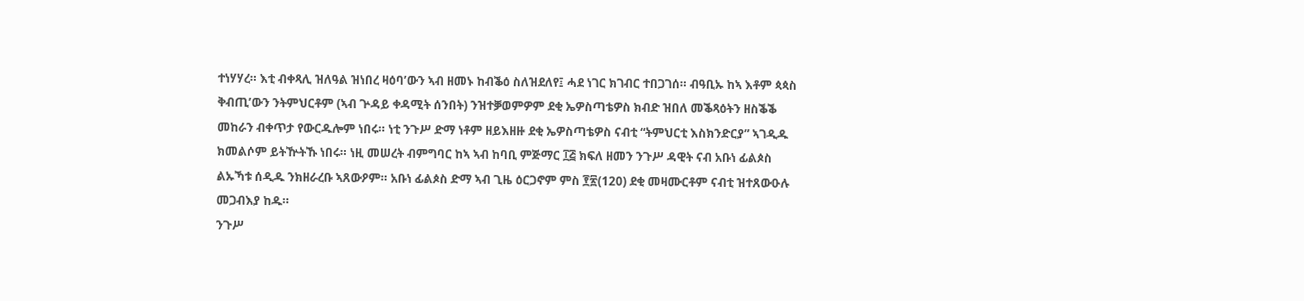ተነሃሃረ። እቲ ብቀጻሊ ዝለዓል ዝነበረ ዛዕባ’ውን ኣብ ዘመኑ ከብቕዕ ስለዝደለየ፤ ሓደ ነገር ክገብር ተበጋገሰ። ብዓቢኡ ከኣ እቶም ጳጳስ ቅብጢ’ውን ንትምህርቶም (ኣብ ጕዳይ ቀዳሚት ሰንበት) ንዝተቓወምዎም ደቂ ኤዎስጣቴዎስ ክብድ ዝበለ መቕጻዕትን ዘስቕቕ መከራን ብቀጥታ የውርዱሎም ነበሩ። ነቲ ንጉሥ ድማ ነቶም ዘይእዘዙ ደቂ ኤዎስጣቴዎስ ናብቲ “ትምህርቲ እስክንድርያ” ኣገዲዱ ክመልሶም ይትዅትኹ ነበሩ። ነዚ መሠረት ብምግባር ከኣ ኣብ ከባቢ ምጅማር ፲፭ ክፍለ ዘመን ንጉሥ ዳዊት ናብ አቡነ ፊልጶስ ልኡኻቱ ሰዲዱ ንክዘራረቡ ኣጸውዖም። አቡነ ፊልጶስ ድማ ኣብ ጊዜ ዕርጋኖም ምስ ፻፳(120) ደቂ መዛሙርቶም ናብቲ ዝተጸውዑሉ መጋብእያ ከዱ።
ንጉሥ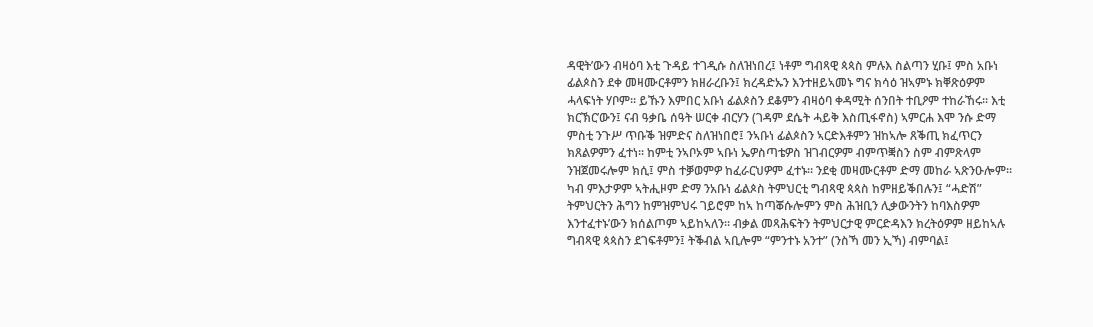ዳዊት’ውን ብዛዕባ እቲ ጉዳይ ተገዲሱ ስለዝነበረ፤ ነቶም ግብጻዊ ጳጳስ ምሉእ ስልጣን ሂቡ፤ ምስ አቡነ ፊልጶስን ደቀ መዛሙርቶምን ክዘራረቡን፤ ክረዳድኡን እንተዘይኣመኑ ግና ክሳዕ ዝኣምኑ ክቐጽዕዎም ሓላፍነት ሃቦም። ይኹን እምበር አቡነ ፊልጶስን ደቆምን ብዛዕባ ቀዳሚት ሰንበት ተቢዖም ተከራኸሩ። እቲ ክርኽር’ውን፤ ናብ ዓቃቤ ሰዓት ሠርቀ ብርሃን (ገዳም ደሴት ሓይቅ እስጢፋኖስ) ኣምርሐ እሞ ንሱ ድማ ምስቲ ንጉሥ ጥቡቕ ዝምድና ስለዝነበሮ፤ ንኣቡነ ፊልጶስን ኣርድእቶምን ዝከኣሎ ጸቕጢ ክፈጥርን ክጸልዎምን ፈተነ። ከምቲ ንኣቦኦም ኣቡነ ኤዎስጣቴዎስ ዝገብርዎም ብምጥቛስን ስም ብምጽላም ንዝጀመሩሎም ክሲ፤ ምስ ተቓወምዎ ከፈራርህዎም ፈተኑ። ንደቂ መዛሙርቶም ድማ መከራ ኣጽንዑሎም።
ካብ ምእታዎም ኣትሒዞም ድማ ንአቡነ ፊልጶስ ትምህርቲ ግብጻዊ ጳጳስ ከምዘይቕበሉን፤ “ሓድሽ” ትምህርትን ሕግን ከምዝምህሩ ገይሮም ከኣ ከጣቖሱሎምን ምስ ሕዝቢን ሊቃውንትን ከባእስዎም እንተፈተኑ’ውን ክሰልጦም ኣይከኣለን። ብቃል መጻሕፍትን ትምህርታዊ ምርድዳእን ክረትዕዎም ዘይከኣሉ ግብጻዊ ጳጳስን ደገፍቶምን፤ ትቕብል ኣቢሎም “ምንተኑ አንተ” (ንስኻ መን ኢኻ) ብምባል፤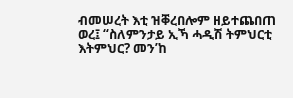ብመሠረት እቲ ዝቐረበሎም ዘይተጨበጠ ወረ፤ “ስለምንታይ ኢኻ ሓዲሽ ትምህርቲ እትምህር? መን’ከ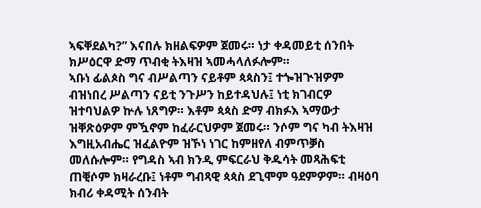ኣፍቐደልካ?” እናበሉ ክዘልፍዎም ጀመሩ። ነታ ቀዳመይቲ ሰንበት ክሥዕርዋ ድማ ጥብቂ ትእዛዝ ኣመሓላለፉሎም።
ኣቡነ ፊልጶስ ግና ብሥልጣን ናይቶም ጳጳስን፤ ተጐዝጒዝዎም ብዝነበረ ሥልጣን ናይቲ ንጉሥን ከይተዳህሉ፤ ነቲ ክገብርዎ ዝተባህልዎ ኵሉ ነጸግዎ። እቶም ጳጳስ ድማ ብክፉእ ኣማውታ ዝቐጽዕዎም ምዃኖም ከፈራርህዎም ጀመሩ። ንሶም ግና ካብ ትእዛዝ እግዚአብሔር ዝፈልዮም ዝኾነ ነገር ከምዘየለ ብምጥቓስ መለሱሎም። የግዳስ ኣብ ክንዲ ምፍርራህ ቅዱሳት መጻሕፍቲ ጠቒሶም ክዛራረቡ፤ ነቶም ግብጻዊ ጳጳስ ደጊሞም ዓደምዎም። ብዛዕባ ክብሪ ቀዳሚት ሰንብት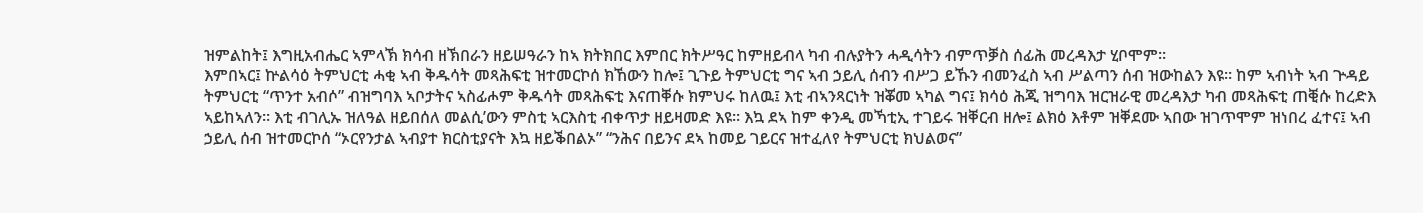ዝምልከት፤ እግዚአብሔር ኣምላኽ ክሳብ ዘኽበራን ዘይሠዓራን ከኣ ክትክበር እምበር ክትሥዓር ከምዘይብላ ካብ ብሉያትን ሓዲሳትን ብምጥቓስ ሰፊሕ መረዳእታ ሂቦሞም።
እምበኣር፤ ኵልሳዕ ትምህርቲ ሓቂ ኣብ ቅዱሳት መጻሕፍቲ ዝተመርኮሰ ክኸውን ከሎ፤ ጊጉይ ትምህርቲ ግና ኣብ ኃይሊ ሰብን ብሥጋ ይኹን ብመንፈስ ኣብ ሥልጣን ሰብ ዝውከልን እዩ። ከም ኣብነት ኣብ ጕዳይ ትምህርቲ “ጥንተ አብሶ” ብዝግባእ ኣቦታትና ኣስፊሖም ቅዱሳት መጻሕፍቲ እናጠቐሱ ክምህሩ ከለዉ፤ እቲ ብኣንጻርነት ዝቖመ ኣካል ግና፤ ክሳዕ ሕጂ ዝግባእ ዝርዝራዊ መረዳእታ ካብ መጻሕፍቲ ጠቒሱ ከረድእ ኣይከኣለን። እቲ ብገሊኡ ዝለዓል ዘይበሰለ መልሲ’ውን ምስቲ ኣርእስቲ ብቀጥታ ዘይዛመድ እዩ። እኳ ደኣ ከም ቀንዲ መኻቲኢ ተገይሩ ዝቐርብ ዘሎ፤ ልክዕ እቶም ዝቐደሙ ኣበው ዝገጥሞም ዝነበረ ፈተና፤ ኣብ ኃይሊ ሰብ ዝተመርኮሰ “ኦርየንታል ኣብያተ ክርስቲያናት እኳ ዘይቕበልኦ” “ንሕና በይንና ደኣ ከመይ ገይርና ዝተፈለየ ትምህርቲ ክህልወና”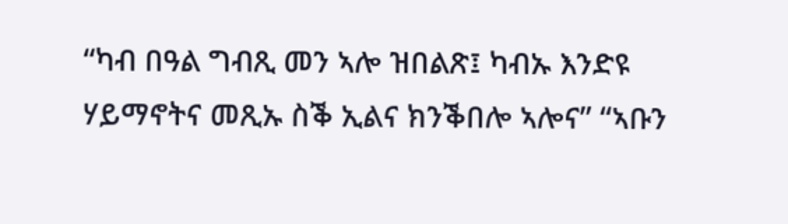“ካብ በዓል ግብጺ መን ኣሎ ዝበልጽ፤ ካብኡ እንድዩ ሃይማኖትና መጺኡ ስቕ ኢልና ክንቕበሎ ኣሎና” “ኣቡን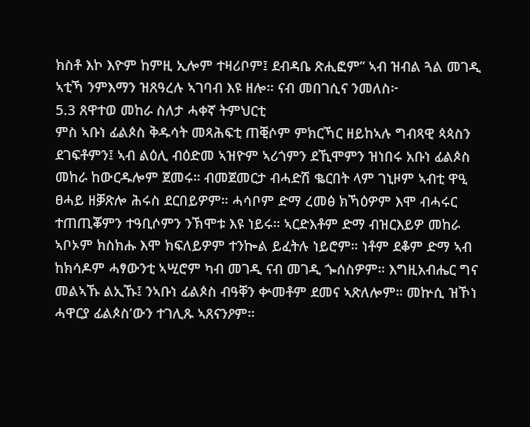ክስቶ እኮ እዮም ከምዚ ኢሎም ተዛሪቦም፤ ደብዳቤ ጽሒፎም” ኣብ ዝብል ጓል መገዲ ኣቲኻ ንምእማን ዝጸዓረሉ ኣገባብ እዩ ዘሎ። ናብ መበገሲና ንመለስ፦
5.3 ጸዋተወ መከራ ስለታ ሓቀኛ ትምህርቲ
ምስ ኣቡነ ፊልጶስ ቅዱሳት መጻሕፍቲ ጠቒሶም ምክርኻር ዘይከኣሉ ግብጻዊ ጳጳስን ደገፍቶምን፤ ኣብ ልዕሊ ብዕድመ ኣዝዮም ኣሪጎምን ደኺሞምን ዝነበሩ አቡነ ፊልጶስ መከራ ከውርዱሎም ጀመሩ። ብመጀመርታ ብሓድሽ ቈርበት ላም ገኒዞም ኣብቲ ዋዒ ፀሓይ ዘቓጽሎ ሕሩስ ደርበይዎም። ሓሳቦም ድማ ረመፅ ክኻዕዎም እሞ ብሓሩር ተጠጢቖምን ተዓቢሶምን ንኽሞቱ እዩ ነይሩ። ኣርድእቶም ድማ ብዝርእይዎ መከራ ኣቦኦም ክስክሑ እሞ ክፍለይዎም ተንኰል ይፈትሉ ነይሮም። ነቶም ደቆም ድማ ኣብ ከክሳዶም ሓፃውንቲ ኣሢሮም ካብ መገዲ ናብ መገዲ ጐሰስዎም። እግዚአብሔር ግና መልኣኹ ልኢኹ፤ ንኣቡነ ፊልጶስ ብዓቐን ቍመቶም ደመና ኣጽለሎም። መኵሲ ዝኾነ ሓዋርያ ፊልጶስ’ውን ተገሊጹ ኣጸናንዖም።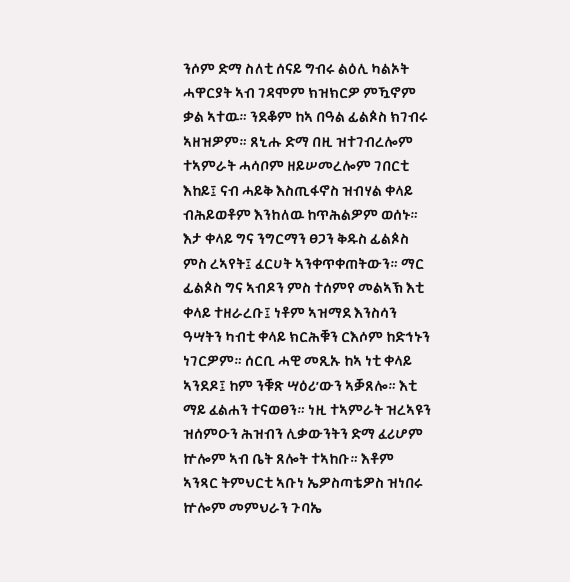ንሶም ድማ ስለቲ ሰናይ ግብሩ ልዕሊ ካልኦት ሓዋርያት ኣብ ገዳሞም ክዝክርዎ ምዃኖም ቃል ኣተዉ። ንደቆም ከኣ በዓል ፊልጶስ ክገብሩ ኣዘዝዎም። ጸኒሑ ድማ በዚ ዝተገብረሎም ተኣምራት ሓሳቦም ዘይሠመረሎም ገበርቲ እከይ፤ ናብ ሓይቅ እስጢፋኖስ ዝብሃል ቀላይ ብሕይወቶም እንከለዉ ከጥሕልዎም ወሰኑ።
እታ ቀላይ ግና ንግርማን ፀጋን ቅዱስ ፊልጶስ ምስ ረኣየት፤ ፈርሀት ኣንቀጥቀጠትውን። ማር ፊልጶስ ግና ኣብዶን ምስ ተሰምየ መልኣኽ እቲ ቀላይ ተዘራረቡ፤ ነቶም ኣዝማደ እንስሳን ዓሣትን ካብቲ ቀላይ ክርሕቑን ርእሶም ከድኅኑን ነገርዎም። ሰርቢ ሓዊ መጺኡ ከኣ ነቲ ቀላይ ኣንደዶ፤ ከም ንቑጽ ሣዕሪ’ውን ኣቓጸሎ። እቲ ማይ ፈልሐን ተናወፀን። ነዚ ተኣምራት ዝረኣዩን ዝሰምዑን ሕዝብን ሊቃውንትን ድማ ፈሪሆም ኵሎም ኣብ ቤት ጸሎት ተኣከቡ። እቶም ኣንጻር ትምህርቲ ኣቡነ ኤዎስጣቴዎስ ዝነበሩ ኵሎም መምህራን ጉባኤ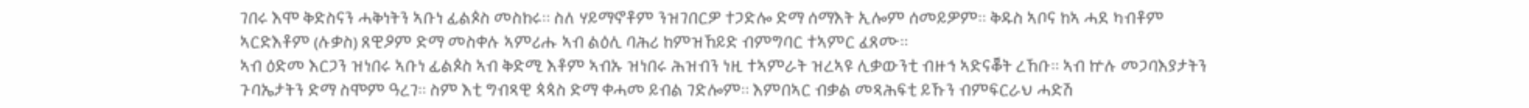ገበሩ እሞ ቅድስናን ሓቅነትን ኣቡነ ፊልጶስ መስከሩ። ስለ ሃይማኖቶም ንዝገበርዎ ተጋድሎ ድማ ሰማእት ኢሎም ሰመይዎም። ቅዱስ ኣቦና ከኣ ሓደ ካብቶም ኣርድእቶም (ሉቃስ) ጸዊዖም ድማ መስቀሉ ኣምሪሑ ኣብ ልዕሊ ባሕሪ ከምዝኸይድ ብምግባር ተኣምር ፈጸሙ።
ኣብ ዕድመ እርጋን ዝነበሩ ኣቡነ ፊልጶስ ኣብ ቅድሚ እቶም ኣብኡ ዝነበሩ ሕዝብን ነዚ ተኣምራት ዝረኣዩ ሊቃውንቲ ብዙኅ ኣድናቖት ረኸቡ። ኣብ ኵሉ መጋባእያታትን ጉባኤታትን ድማ ስሞም ዓረገ። ስም እቲ ግብጻዊ ጳጳስ ድማ ቀሓመ ይብል ገድሎም። እምበኣር ብቃል መጻሕፍቲ ይኹን ብምፍርራህ ሓድሽ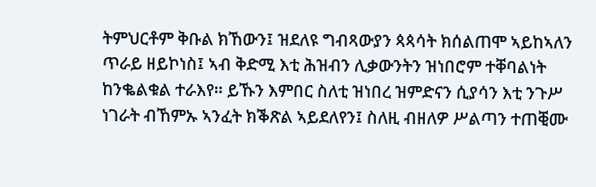ትምህርቶም ቅቡል ክኸውን፤ ዝደለዩ ግብጻውያን ጳጳሳት ክሰልጠሞ ኣይከኣለን ጥራይ ዘይኮነስ፤ ኣብ ቅድሚ እቲ ሕዝብን ሊቃውንትን ዝነበሮም ተቐባልነት ከንቈልቁል ተራእየ። ይኹን እምበር ስለቲ ዝነበረ ዝምድናን ሲያሳን እቲ ንጉሥ ነገራት ብኸምኡ ኣንፈት ክቕጽል ኣይደለየን፤ ስለዚ ብዘለዎ ሥልጣን ተጠቒሙ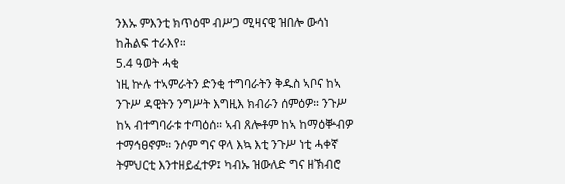ንእኡ ምእንቲ ክጥዕሞ ብሥጋ ሚዛናዊ ዝበሎ ውሳነ ከሕልፍ ተራእየ።
5.4 ዓወት ሓቂ
ነዚ ኵሉ ተኣምራትን ድንቂ ተግባራትን ቅዱስ ኣቦና ከኣ ንጉሥ ዳዊትን ንግሥት እግዚእ ክብራን ሰምዕዎ። ንጉሥ ከኣ ብተግባራቱ ተጣዕሰ። ኣብ ጸሎቶም ከኣ ከማዕቝብዎ ተማኅፀኖም። ንሶም ግና ዋላ እኳ እቲ ንጉሥ ነቲ ሓቀኛ ትምህርቲ እንተዘይፈተዎ፤ ካብኡ ዝውለድ ግና ዘኽብሮ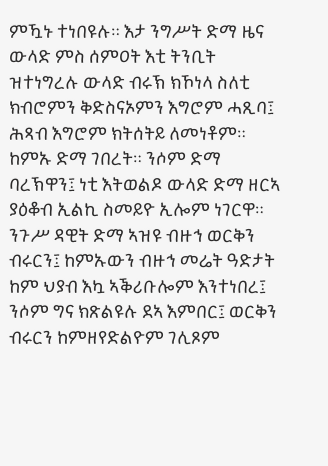ምዃኑ ተነበዩሉ። እታ ንግሥት ድማ ዜና ውላድ ምስ ሰምዐት እቲ ትንቢት ዝተነግረሉ ውላድ ብሩኽ ክኾነላ ስለቲ ክብሮምን ቅድስናኦምን እግሮም ሓጺባ፤ ሕጻብ እግሮም ክትሰትይ ለመነቶም። ከምኡ ድማ ገበረት። ንሶም ድማ ባረኽዋን፤ ነቲ እትወልዶ ውላድ ድማ ዘርኣ ያዕቆብ ኢልኪ ስመይዮ ኢሎም ነገርዋ። ንጉሥ ዳዊት ድማ ኣዝዩ ብዙኅ ወርቅን ብሩርን፤ ከምኡውን ብዙኅ መሬት ዓድታት ከም ህያብ እኳ ኣቕሪቡሎም እንተነበረ፤ ንሶም ግና ክጽልዩሉ ደኣ እምበር፤ ወርቅን ብሩርን ከምዘየድልዮም ገሊጾም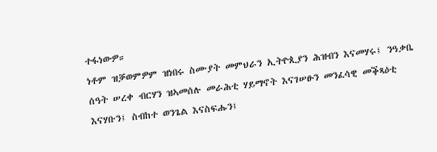ተፋነውዎ።
ነቶም ዝቓወምዎም ዝነበሩ ስሙያት መምህራን ኢትዮጲያን ሕዝብን እናመሃሩ፤ ንዓቃቤ ሰዓት ሠረቀ ብርሃን ዝኣመሰሉ መራሕቲ ሃይማኖት እናገሠፁን መንፈሳዊ መቕጻዕቲ እናሃቡን፤ ስብከተ ወንጌል እናስፍሑን፤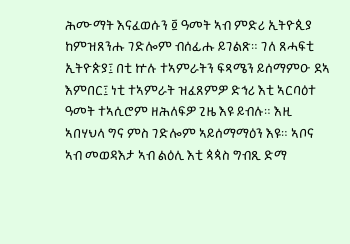ሕሙማት እናፈወሱን ፬ ዓመት ኣብ ምድሪ ኢትዮጲያ ከምዝጸንሑ ገድሎም ብሰፊሑ ይገልጽ። ገለ ጸሓፍቲ ኢትዮጵያ፤ በቲ ኵሉ ተኣምራትን ፍጻሜን ይሰማምዑ ደኣ እምበር፤ ነቲ ተኣምራት ዝፈጸምዎ ድኅሪ እቲ ኣርባዕተ ዓመት ተኣሲሮም ዘሕለፍዎ ጊዜ እዩ ይብሉ። እዚ ኣበሃህላ ግና ምስ ገድሎም ኣይሰማማዕን እዩ። ኣቦና ኣብ መወዳእታ ኣብ ልዕሊ እቲ ጳጳስ ግብጺ ድማ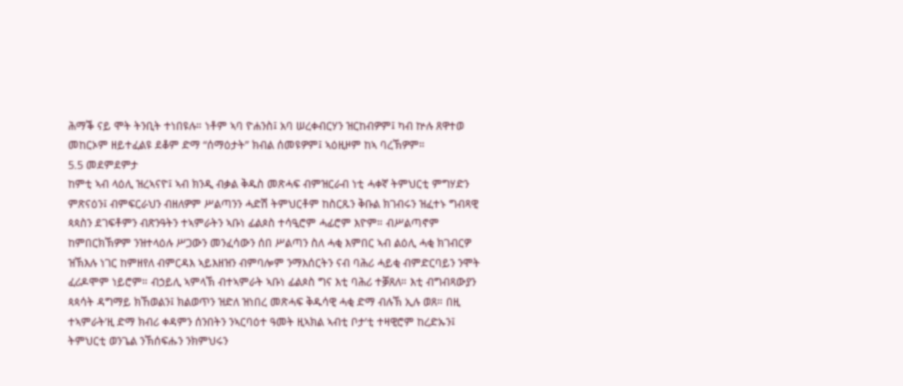ሕማቕ ናይ ሞት ትንቢት ተነበዩሉ። ነቶም ኣባ ዮሐንስ፤ አባ ሠረቀብርሃን ዝርከብዎም፤ ካብ ኵሉ ጸዋተወ መከርኦም ዘይተፈልዩ ደቆም ድማ “ሰማዕታት” ክብል ሰመዩዎም፤ ኣዕዚዞም ከኣ ባረኽዎም።
5.5 መደምደምታ
ከምቲ ኣብ ላዕሊ ዝረኣናዮ፤ ኣብ ክንዲ ብቃል ቅዱስ መጽሓፍ ብምዝርራብ ነቲ ሓቀኛ ትምህርቲ ምግሃድን ምጽናዕን፤ ብምፍርራህን ብዘለዎም ሥልጣንን ሓድሽ ትምህርቶም ከስርጹን ቅቡል ክገብሩን ዝፈተኑ ግብጻዊ ጳጳስን ደገፍቶምን ብጽንዓትን ተኣምራትን ኣቡነ ፊልጶስ ተሳዒሮም ሓፊሮም እዮም። ብሥልጣኖም ከምበርክኽዎም ንዝተላዕሉ ሥጋውን መንፈሳውን ሰበ ሥልጣን ስለ ሓቂ እምበር ኣብ ልዕሊ ሓቂ ክገብርዎ ዝኽእሉ ነገር ከምዘየለ ብምርዳእ ኣይእዘዝን ብምባሎም ንማእሰርትን ናብ ባሕሪ ሓይቂ ብምድርባይን ንሞት ፈሪዶሞም ነይሮም። ብኃይሊ ኣምላኽ ብተኣምራት ኣቡነ ፊልጶስ ግና እቲ ባሕሪ ተቓጸለ። እቲ ብግብጻውያን ጳጳሳት ዳግማይ ክኸወልን፤ ክልወጥን ዝድለ ዝነበረ መጽሓፍ ቅዱሳዊ ሓቂ ድማ ብሉኽ ኢሉ ወጸ። በዚ ተኣምራት’ዚ ድማ ክብሪ ቀዳምን ሰንበትን ንኣርባዕተ ዓመት ዚኣክል ኣብቲ ቦታ’ቲ ተዛዊሮም ከረድኡን፤ ትምህርቲ ወንጌል ንኽሰፍሑን ንክምህሩን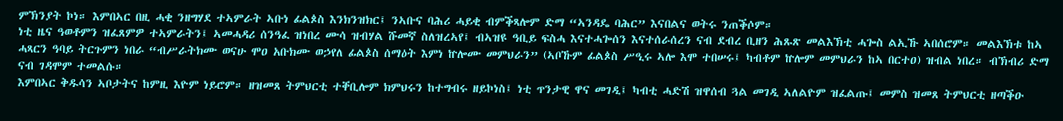ምኽንያት ኮነ። እምበኣር በዚ ሓቂ ንዘግሃደ ተኣምራት ኣቡነ ፊልጶስ እንክንዝክር፤ ንኣቡና ባሕሪ ሓይቂ ብምቕጻሎም ድማ “ኣንዳዴ ባሕር” እናበልና ወትሩ ንጠቕሶም።
ነቲ ዜና ዓወቶምን ዝፈጸምዎ ተኣምራትን፤ ኣመሓዳሪ ሰንዓፈ ዝነበረ ሙሳ ዝብሃል ሹመኛ ስለዝረኣየ፤ ብኣዝዩ ዓቢይ ፍስሓ እናተሓጐሰን እናተሰራሰረን ናብ ደብረ ቢዘን ሕጹጽ መልእኽቲ ሓጐስ ልኢኹ ኣበሰሮም። መልእኽቱ ከኣ ሓጻርን ዓባይ ትርጉምን ነበራ “ብሥራትክሙ ወናሁ ሞዐ አቡክሙ ወኃየለ ፊልጶስ ሰማዕት እምነ ኵሎሙ መምህራን” (ኣቦኹም ፊልጶስ ሥዒሩ ኣሎ እሞ ተበሠሩ፤ ካብቶም ኵሎም መምህራን ከኣ በርተዐ) ዝብል ነበረ። ብኽብሪ ድማ ናብ ገዳሞም ተመልሱ።
እምበኣር ቅዱሳን ኣቦታትና ከምዚ እዮም ነይሮም። ዘዝመጸ ትምህርቲ ተቐቢሎም ክምህሩን ከተግብሩ ዘይኮነስ፤ ነቲ ጥንታዊ ዋና መገዲ፤ ካብቲ ሓድሽ ዝዋሰብ ጓል መገዲ ኣለልዮም ዝፈልጡ፤ መምስ ዝመጸ ትምህርቲ ዘጣቕዑ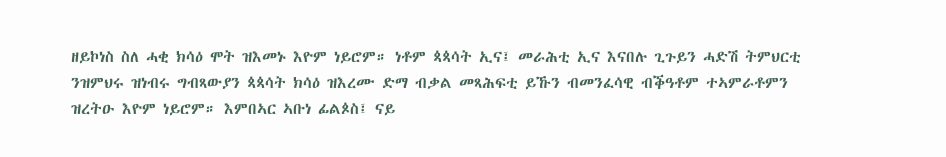ዘይኮነስ ስለ ሓቂ ክሳዕ ሞት ዝእመኑ እዮም ነይሮም። ነቶም ጳጳሳት ኢና፤ መራሕቲ ኢና እናበሉ ጊጉይን ሓድሽ ትምህርቲ ንዝምህሩ ዝነብሩ ግብጻውያን ጳጳሳት ክሳዕ ዝእረሙ ድማ ብቃል መጻሕፍቲ ይኹን ብመንፈሳዊ ብቕዓቶም ተኣምራቶምን ዝረትዑ እዮም ነይሮም። እምበኣር ኣቡነ ፊልጶስ፤ ናይ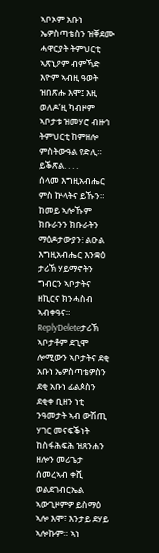ኣቦኦም አቡነ ኤዎስጣቴስን ዝቐደሙ ሓዋርያት ትምህርቲ ኣጽኒዖም ብምኻድ እዮም ኣብዚ ዓወት ዝበጽሑ እሞ፤ እዚ ወለዶ’ዚ ካብዞም ኣቦታቱ ዝመሃሮ ብዙኅ ትምህርቲ ከምዘሎ ምስትውዓል የድሊ።
ይቕጽል. . . .
ሰላመ እግዚአብሔር ምስ ኵላትና ይኹን። ከመይ ኣሎኹም ክቡራንን ክቡራትን ማዕዶታውያን፧ ልዑል እግዚአብሔር እንቋዕ ታሪኽ ሃይማኖትን ግብርን ኣቦታትና ዘኪርና ክንሓስብ ኣብቀዓና።
ReplyDeleteታሪኽ ኣቦታቶም ደጊሞ ሎሚውን ኣቦታትና ደቂ አቡነ ኤዎስጣቴዎስን ደቂ አቡነ ፊልጶስን ደቂቀ ቢዘን ነቲ ንዓመታት ኣብ ውሽጢ ሃገር መናፍቕነት ከስፋሕፍሕ ዝጸንሐን ዘሎን መሪጌታ ሰመረኣብ ቀሺ ወልደገብርኤል ኣውጊዞምዎ ይስማዕ ኣሎ እሞ፣ እንታይ ደሃይ ኣሎኩም። ኣነ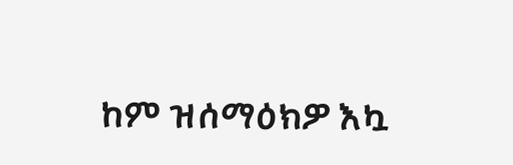ከም ዝሰማዕክዎ እኳ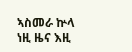ኣስመራ ኵላ ነዚ ዜና እዚ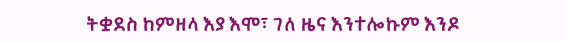ትቋደስ ከምዘላ እያ እሞ፣ ገለ ዜና እንተሎኩም እንዶ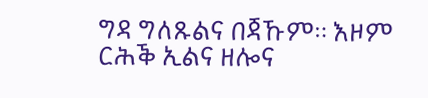ግዳ ግለጹልና በጃኹም። እዞም ርሕቕ ኢልና ዘሎና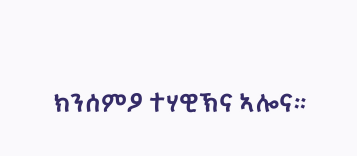ክንሰምዖ ተሃዊኽና ኣሎና።